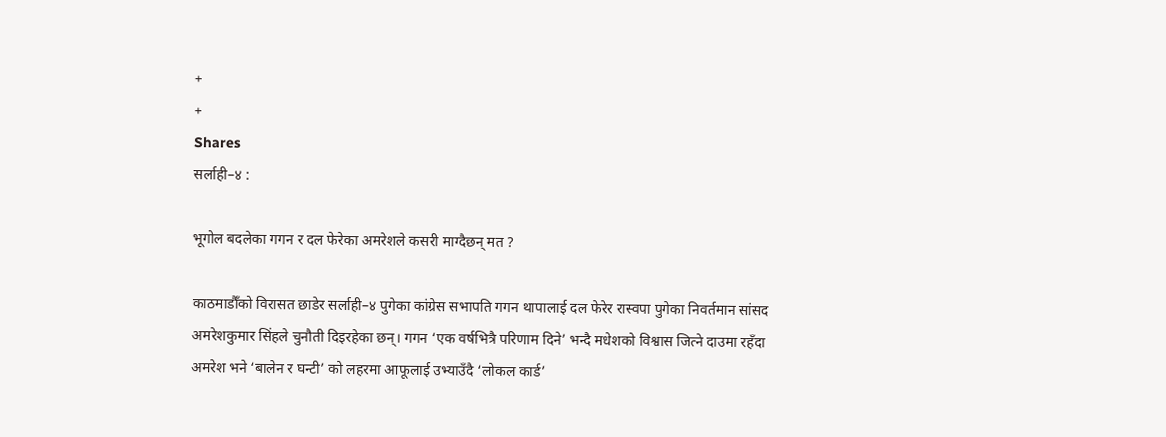+
+
Shares
सर्लाही–४ :

भूगोल बदलेका गगन र दल फेरेका अमरेशले कसरी माग्दैछन् मत ?

काठमाडौँको विरासत छाडेर सर्लाही–४ पुगेका कांग्रेस सभापति गगन थापालाई दल फेरेर रास्वपा पुगेका निवर्तमान सांसद अमरेशकुमार सिंहले चुनौती दिइरहेका छन्। गगन ‘एक वर्षभित्रै परिणाम दिने’ भन्दै मधेशको विश्वास जित्ने दाउमा रहँदा अमरेश भने ‘बालेन र घन्टी’ को लहरमा आफूलाई उभ्याउँदै ‘लोकल कार्ड’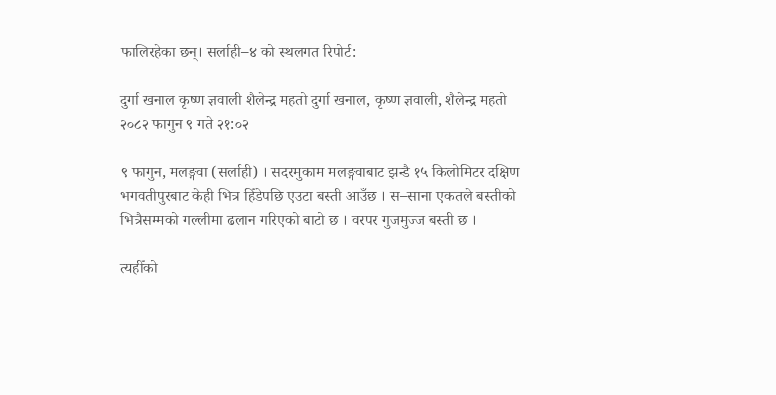फालिरहेका छन्। सर्लाही–४ को स्थलगत रिपोर्ट:

दुर्गा खनाल कृष्ण ज्ञवाली शैलेन्द्र महतो दुर्गा खनाल, कृष्ण ज्ञवाली, शैलेन्द्र महतो
२०८२ फागुन ९ गते २१:०२

९ फागुन, मलङ्गवा (सर्लाही) । सदरमुकाम मलङ्गवाबाट झन्डै १५ किलोमिटर दक्षिण भगवतीपुरबाट केही भित्र हिँडेपछि एउटा बस्ती आउँछ । स–साना एकतले बस्तीको भित्रैसम्मको गल्लीमा ढलान गरिएको बाटो छ । वरपर गुजमुज्ज बस्ती छ ।

त्यहीँको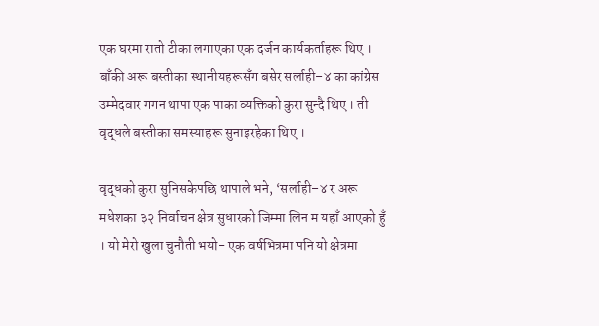एक घरमा रातो टीका लगाएका एक दर्जन कार्यकर्ताहरू थिए । बाँकी अरू बस्तीका स्थानीयहरूसँग बसेर सर्लाही–४ का कांग्रेस उम्मेदवार गगन थापा एक पाका व्यक्तिको कुरा सुन्दै थिए । ती वृद्धले बस्तीका समस्याहरू सुनाइरहेका थिए ।

वृद्धको कुरा सुनिसकेपछि थापाले भने, ‘सर्लाही–४ र अरू मधेशका ३२ निर्वाचन क्षेत्र सुधारको जिम्मा लिन म यहाँ आएको हुँ । यो मेरो खुला चुनौती भयो- एक वर्षभित्रमा पनि यो क्षेत्रमा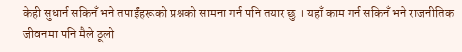केही सुधार्न सकिनँ भने तपाईंहरूको प्रश्नको सामना गर्न पनि तयार छु । यहाँ काम गर्न सकिनँ भने राजनीतिक जीवनमा पनि मैले ठूलो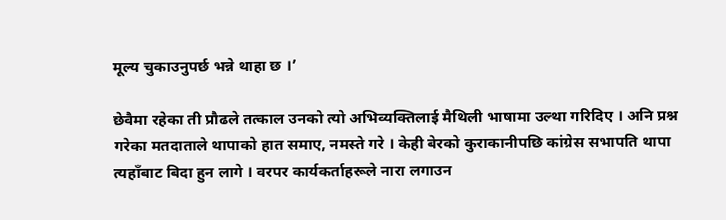मूल्य चुकाउनुपर्छ भन्ने थाहा छ ।’

छेवैमा रहेका ती प्रौढले तत्काल उनको त्यो अभिव्यक्तिलाई मैथिली भाषामा उल्था गरिदिए । अनि प्रश्न गरेका मतदाताले थापाको हात समाए, नमस्ते गरे । केही बेरको कुराकानीपछि कांग्रेस सभापति थापा त्यहाँबाट बिदा हुन लागे । वरपर कार्यकर्ताहरूले नारा लगाउन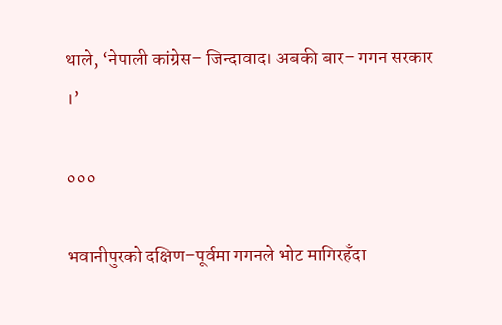थाले, ‘नेपाली कांग्रेस– जिन्दावाद। अबकी बार– गगन सरकार ।’

०००

भवानीपुरको दक्षिण–पूर्वमा गगनले भोट मागिरहँदा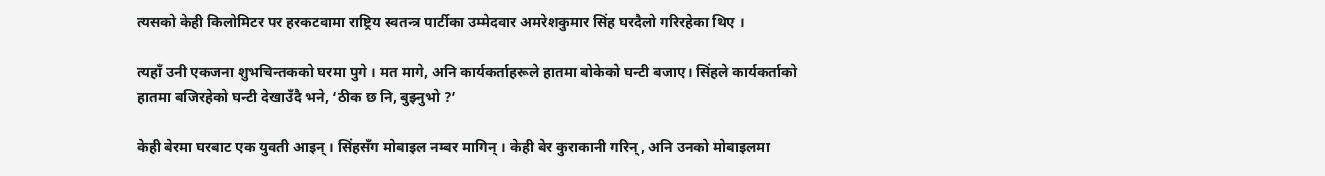त्यसको केही किलोमिटर पर हरकटवामा राष्ट्रिय स्वतन्त्र पार्टीका उम्मेदवार अमरेशकुमार सिंह घरदैलो गरिरहेका थिए ।

त्यहाँ उनी एकजना शुभचिन्तकको घरमा पुगे । मत मागे, अनि कार्यकर्ताहरूले हातमा बोकेको घन्टी बजाए। सिंहले कार्यकर्ताको हातमा बजिरहेको घन्टी देखाउँदै भने, ‘ठीक छ नि, बुझ्नुभो ?’

केही बेरमा घरबाट एक युवती आइन् । सिंहसँग मोबाइल नम्बर मागिन् । केही बेर कुराकानी गरिन्, अनि उनको मोबाइलमा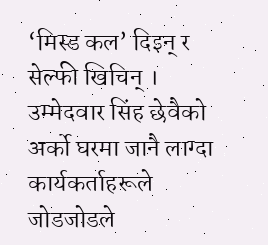‘मिस्ड कल’ दिइन् र सेल्फी खिचिन् । उम्मेदवार सिंह छेवैको अर्को घरमा जानै लाग्दा कार्यकर्ताहरूले जोडजोडले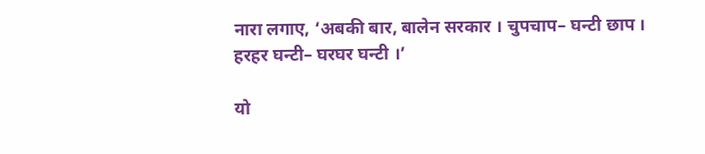नारा लगाए, ‘अबकी बार, बालेन सरकार । चुपचाप– घन्टी छाप । हरहर घन्टी– घरघर घन्टी ।’

यो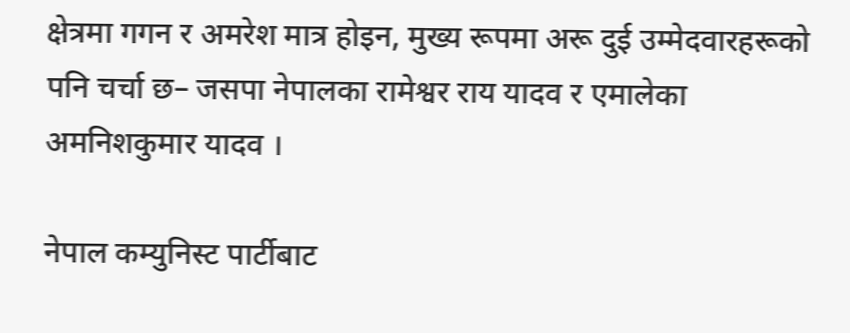क्षेत्रमा गगन र अमरेश मात्र होइन, मुख्य रूपमा अरू दुई उम्मेदवारहरूको पनि चर्चा छ– जसपा नेपालका रामेश्वर राय यादव र एमालेका अमनिशकुमार यादव ।

नेपाल कम्युनिस्ट पार्टीबाट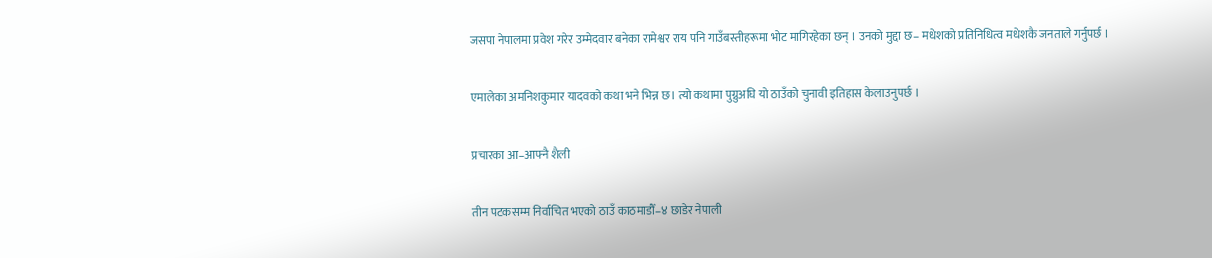जसपा नेपालमा प्रवेश गरेर उम्मेदवार बनेका रामेश्वर राय पनि गाउँबस्तीहरूमा भोट मागिरहेका छन् । उनको मुद्दा छ– मधेशको प्रतिनिधित्व मधेशकै जनताले गर्नुपर्छ ।

एमालेका अमनिशकुमार यादवको कथा भने भिन्न छ। त्यो कथामा पुग्नुअघि यो ठाउँको चुनावी इतिहास केलाउनुपर्छ ।

प्रचारका आ–आफ्नै शैली

तीन पटकसम्म निर्वाचित भएको ठाउँ काठमाडौँ–४ छाडेर नेपाली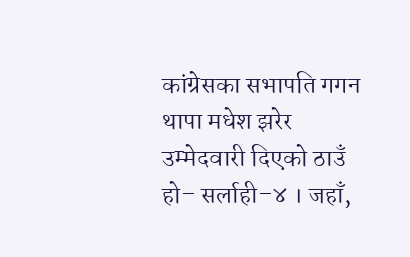कांग्रेसका सभापति गगन थापा मधेश झरेर उम्मेदवारी दिएको ठाउँ हो– सर्लाही–४ । जहाँ,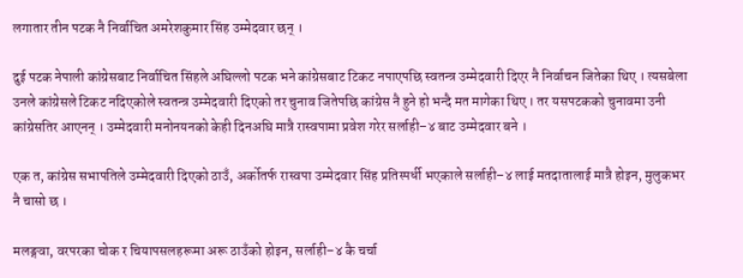लगातार तीन पटक नै निर्वाचित अमरेशकुमार सिंह उम्मेदवार छन् ।

दुई पटक नेपाली कांग्रेसबाट निर्वाचित सिंहले अघिल्लो पटक भने कांग्रेसबाट टिकट नपाएपछि स्वतन्त्र उम्मेदवारी दिएर नै निर्वाचन जितेका थिए । त्यसबेला उनले कांग्रेसले टिकट नदिएकोले स्वतन्त्र उम्मेदवारी दिएको तर चुनाव जितेपछि कांग्रेस नै हुने हो भन्दै मत मागेका थिए । तर यसपटकको चुनावमा उनी कांग्रेसतिर आएनन् । उम्मेदवारी मनोनयनको केही दिनअघि मात्रै रास्वपामा प्रवेश गरेर सर्लाही–४ बाट उम्मेदवार बने ।

एक त, कांग्रेस सभापतिले उम्मेदवारी दिएको ठाउँ, अर्कोतर्फ रास्वपा उम्मेदवार सिंह प्रतिस्पर्धी भएकाले सर्लाही–४ लाई मतदातालाई मात्रै होइन, मुलुकभर नै चासो छ ।

मलङ्गवा, वरपरका चोक र चियापसलहरूमा अरू ठाउँको होइन, सर्लाही–४ कै चर्चा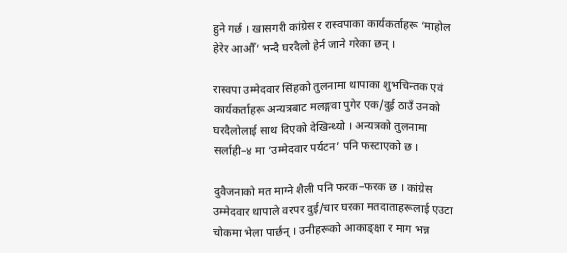हुने गर्छ । खासगरी कांग्रेस र रास्वपाका कार्यकर्ताहरू ‘माहोल हेरेर आऔँ’ भन्दै घरदैलो हेर्न जाने गरेका छन् ।

रास्वपा उम्मेदवार सिंहको तुलनामा थापाका शुभचिन्तक एवं कार्यकर्ताहरू अन्यत्रबाट मलङ्गवा पुगेर एक/दुई ठाउँ उनको घरदैलोलाई साथ दिएको देखिन्थ्यो । अन्यत्रको तुलनामा सर्लाही–४ मा ‘उम्मेदवार पर्यटन’ पनि फस्टाएको छ ।

दुवैजनाको मत माग्ने शैली पनि फरक–फरक छ । कांग्रेस उम्मेदवार थापाले वरपर दुई/चार घरका मतदाताहरूलाई एउटा चोकमा भेला पार्छन् । उनीहरूको आकाङ्क्षा र माग भन्न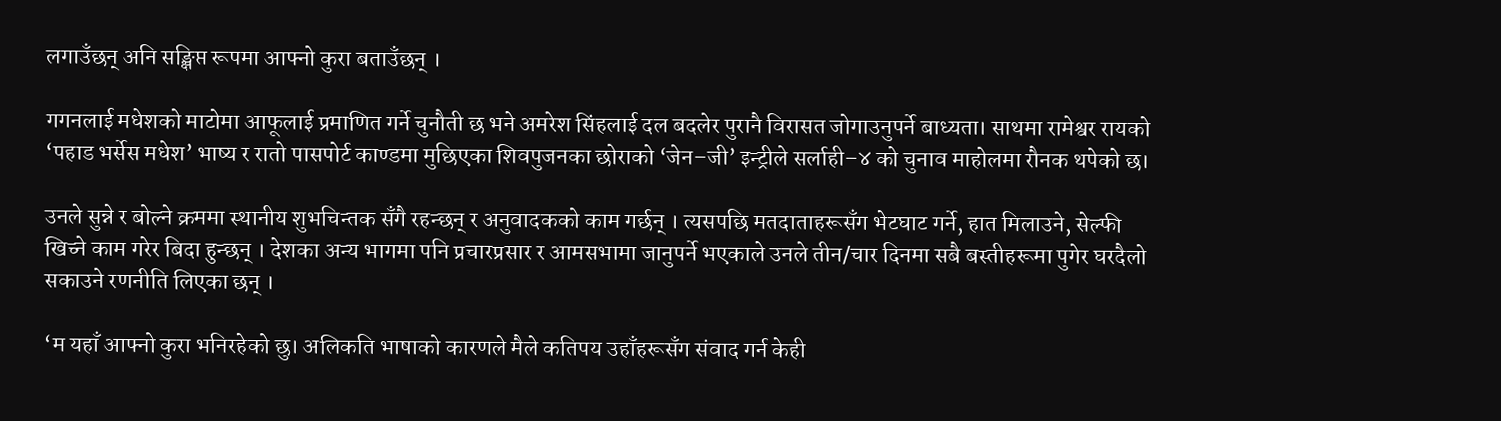लगाउँछन् अनि सङ्क्षिप्त रूपमा आफ्नो कुरा बताउँछन् ।

गगनलाई मधेशको माटोमा आफूलाई प्रमाणित गर्ने चुनौती छ भने अमरेश सिंहलाई दल बदलेर पुरानै विरासत जोगाउनुपर्ने बाध्यता। साथमा रामेश्वर रायको ‘पहाड भर्सेस मधेश’ भाष्य र रातो पासपोर्ट काण्डमा मुछिएका शिवपुजनका छोराको ‘जेन–जी’ इन्ट्रीले सर्लाही–४ को चुनाव माहोलमा रौनक थपेको छ।

उनले सुन्ने र बोल्ने क्रममा स्थानीय शुभचिन्तक सँगै रहन्छन् र अनुवादकको काम गर्छन् । त्यसपछि मतदाताहरूसँग भेटघाट गर्ने, हात मिलाउने, सेल्फी खिच्ने काम गरेर बिदा हुन्छन् । देशका अन्य भागमा पनि प्रचारप्रसार र आमसभामा जानुपर्ने भएकाले उनले तीन/चार दिनमा सबै बस्तीहरूमा पुगेर घरदैलो सकाउने रणनीति लिएका छन् ।

‘म यहाँ आफ्नो कुरा भनिरहेको छु। अलिकति भाषाको कारणले मैले कतिपय उहाँहरूसँग संवाद गर्न केही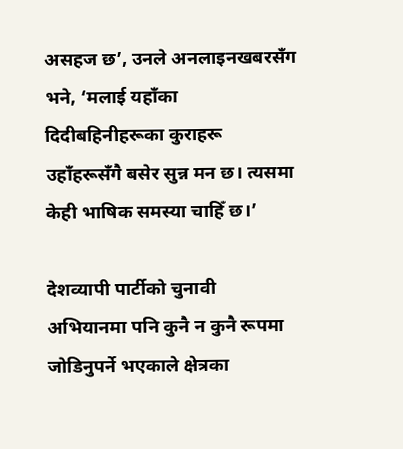असहज छ’, उनले अनलाइनखबरसँग भने, ‘मलाई यहाँका दिदीबहिनीहरूका कुराहरू उहाँहरूसँगै बसेर सुन्न मन छ। त्यसमा केही भाषिक समस्या चाहिँ छ।’

देशव्यापी पार्टीको चुनावी अभियानमा पनि कुनै न कुनै रूपमा जोडिनुपर्ने भएकाले क्षेत्रका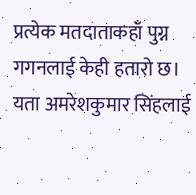प्रत्येक मतदाताकहाँ पुग्न गगनलाई केही हतारो छ। यता अमरेशकुमार सिंहलाई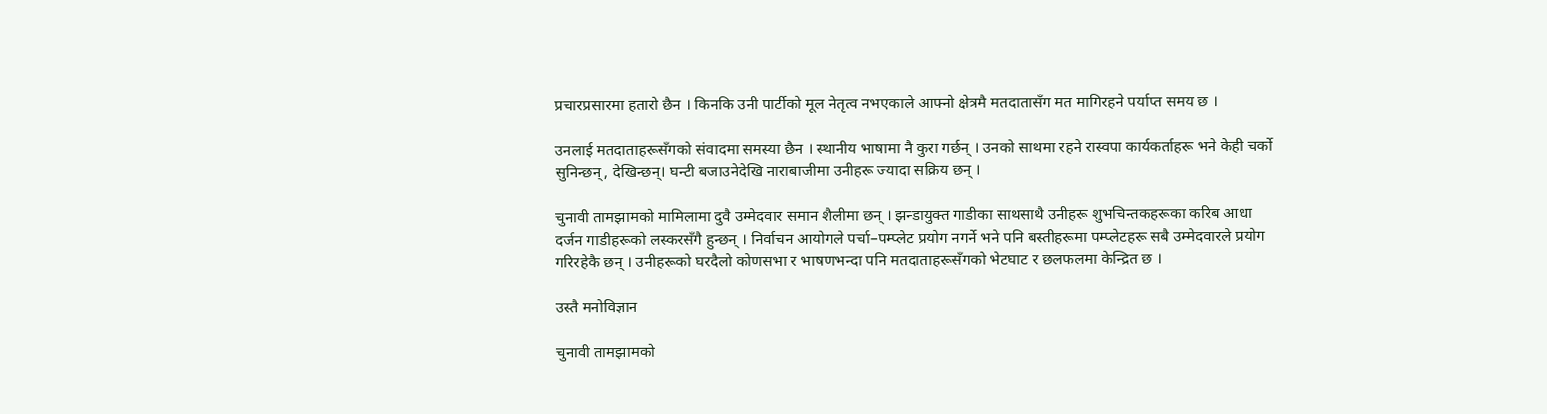प्रचारप्रसारमा हतारो छैन । किनकि उनी पार्टीको मूल नेतृत्व नभएकाले आफ्नो क्षेत्रमै मतदातासँग मत मागिरहने पर्याप्त समय छ ।

उनलाई मतदाताहरूसँगको संवादमा समस्या छैन । स्थानीय भाषामा नै कुरा गर्छन् । उनको साथमा रहने रास्वपा कार्यकर्ताहरू भने केही चर्को सुनिन्छन्, देखिन्छन्। घन्टी बजाउनेदेखि नाराबाजीमा उनीहरू ज्यादा सक्रिय छन् ।

चुनावी तामझामको मामिलामा दुवै उम्मेदवार समान शैलीमा छन् । झन्डायुक्त गाडीका साथसाथै उनीहरू शुभचिन्तकहरूका करिब आधा दर्जन गाडीहरूको लस्करसँगै हुन्छन् । निर्वाचन आयोगले पर्चा–पम्प्लेट प्रयोग नगर्ने भने पनि बस्तीहरूमा पम्प्लेटहरू सबै उम्मेदवारले प्रयोग गरिरहेकै छन् । उनीहरूको घरदैलो कोणसभा र भाषणभन्दा पनि मतदाताहरूसँगको भेटघाट र छलफलमा केन्द्रित छ ।

उस्तै मनोविज्ञान

चुनावी तामझामको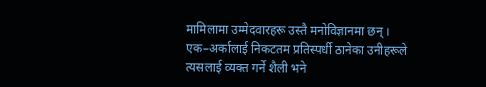मामिलामा उम्मेदवारहरू उस्तै मनोविज्ञानमा छन् । एक–अर्कालाई निकटतम प्रतिस्पर्धी ठानेका उनीहरूले त्यसलाई व्यक्त गर्ने शैली भने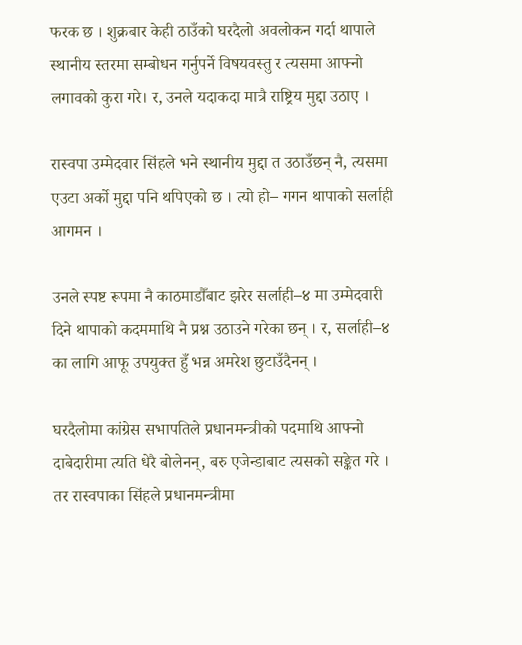फरक छ । शुक्रबार केही ठाउँको घरदैलो अवलोकन गर्दा थापाले स्थानीय स्तरमा सम्बोधन गर्नुपर्ने विषयवस्तु र त्यसमा आफ्नो लगावको कुरा गरे। र, उनले यदाकदा मात्रै राष्ट्रिय मुद्दा उठाए ।

रास्वपा उम्मेदवार सिंहले भने स्थानीय मुद्दा त उठाउँछन् नै, त्यसमा एउटा अर्को मुद्दा पनि थपिएको छ । त्यो हो– गगन थापाको सर्लाही आगमन ।

उनले स्पष्ट रूपमा नै काठमाडौँबाट झरेर सर्लाही–४ मा उम्मेदवारी दिने थापाको कदममाथि नै प्रश्न उठाउने गरेका छन् । र, सर्लाही–४ का लागि आफू उपयुक्त हुँ भन्न अमरेश छुटाउँदैनन् ।

घरदैलोमा कांग्रेस सभापतिले प्रधानमन्त्रीको पदमाथि आफ्नो दाबेदारीमा त्यति धेरै बोलेनन्, बरु एजेन्डाबाट त्यसको सङ्केत गरे । तर रास्वपाका सिंहले प्रधानमन्त्रीमा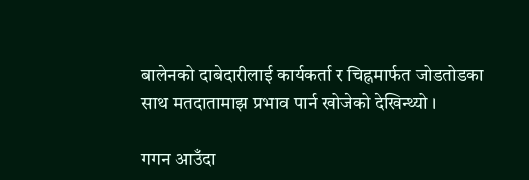बालेनको दाबेदारीलाई कार्यकर्ता र चिह्नमार्फत जोडतोडका साथ मतदातामाझ प्रभाव पार्न खोजेको देखिन्थ्यो ।

गगन आउँदा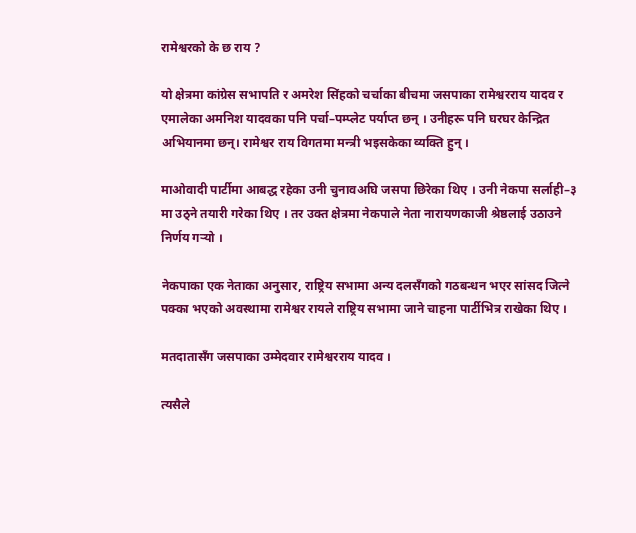रामेश्वरको के छ राय ?

यो क्षेत्रमा कांग्रेस सभापति र अमरेश सिंहको चर्चाका बीचमा जसपाका रामेश्वरराय यादव र एमालेका अमनिश यादवका पनि पर्चा–पम्प्लेट पर्याप्त छन् । उनीहरू पनि घरघर केन्द्रित अभियानमा छन्। रामेश्वर राय विगतमा मन्त्री भइसकेका व्यक्ति हुन् ।

माओवादी पार्टीमा आबद्ध रहेका उनी चुनावअघि जसपा छिरेका थिए । उनी नेकपा सर्लाही–३ मा उठ्ने तयारी गरेका थिए । तर उक्त क्षेत्रमा नेकपाले नेता नारायणकाजी श्रेष्ठलाई उठाउने निर्णय गर्‍यो ।

नेकपाका एक नेताका अनुसार, राष्ट्रिय सभामा अन्य दलसँगको गठबन्धन भएर सांसद जित्ने पक्का भएको अवस्थामा रामेश्वर रायले राष्ट्रिय सभामा जाने चाहना पार्टीभित्र राखेका थिए ।

मतदातासँग जसपाका उम्मेदवार रामेश्वरराय यादव ।

त्यसैले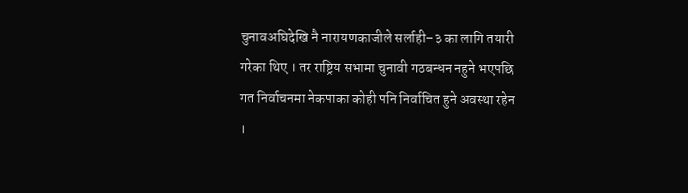चुनावअघिदेखि नै नारायणकाजीले सर्लाही–३ का लागि तयारी गरेका थिए । तर राष्ट्रिय सभामा चुनावी गठबन्धन नहुने भएपछि गत निर्वाचनमा नेकपाका कोही पनि निर्वाचित हुने अवस्था रहेन ।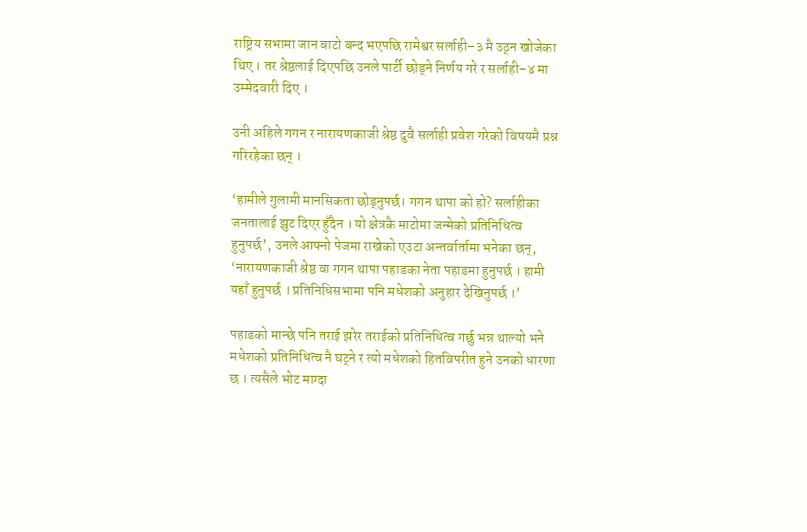राष्ट्रिय सभामा जान बाटो बन्द भएपछि रामेश्वर सर्लाही–३ मै उठ्न खोजेका थिए । तर श्रेष्ठलाई दिएपछि उनले पार्टी छोड्ने निर्णय गरे र सर्लाही–४ मा उम्मेदवारी दिए ।

उनी अहिले गगन र नारायणकाजी श्रेष्ठ दुवै सर्लाही प्रवेश गरेको विषयमै प्रश्न गरिरहेका छन् ।

‘हामीले गुलामी मानसिकता छोड्नुपर्छ। गगन थापा को हो? सर्लाहीका जनतालाई झुट दिएर हुँदैन । यो क्षेत्रकै माटोमा जन्मेको प्रतिनिधित्व हुनुपर्छ’, उनले आफ्नो पेजमा राखेको एउटा अन्तर्वार्तामा भनेका छन्, ‘नारायणकाजी श्रेष्ठ वा गगन थापा पहाडका नेता पहाडमा हुनुपर्छ । हामी यहाँ हुनुपर्छ । प्रतिनिधिसभामा पनि मधेशको अनुहार देखिनुपर्छ ।’

पहाडको मान्छे पनि तराई झरेर तराईको प्रतिनिधित्व गर्छु भन्न थाल्यो भने मधेशको प्रतिनिधित्व नै घट्ने र त्यो मधेशको हितविपरीत हुने उनको धारणा छ । त्यसैले भोट माग्दा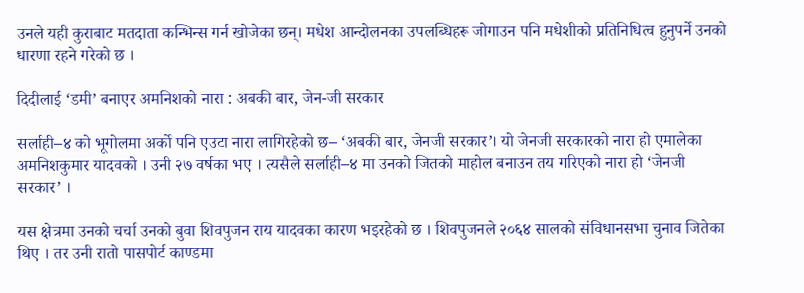उनले यही कुराबाट मतदाता कन्भिन्स गर्न खोजेका छन्। मधेश आन्दोलनका उपलब्धिहरू जोगाउन पनि मधेशीको प्रतिनिधित्व हुनुपर्ने उनको धारणा रहने गरेको छ ।

दिदीलाई ‘डमी’ बनाएर अमनिशको नारा : अबकी बार, जेन-जी सरकार

सर्लाही–४ को भूगोलमा अर्को पनि एउटा नारा लागिरहेको छ– ‘अबकी बार, जेनजी सरकार’। यो जेनजी सरकारको नारा हो एमालेका अमनिशकुमार यादवको । उनी २७ वर्षका भए । त्यसैले सर्लाही–४ मा उनको जितको माहोल बनाउन तय गरिएको नारा हो ‘जेनजी सरकार’ ।

यस क्षेत्रमा उनको चर्चा उनको बुवा शिवपुजन राय यादवका कारण भइरहेको छ । शिवपुजनले २०६४ सालको संविधानसभा चुनाव जितेका थिए । तर उनी रातो पासपोर्ट काण्डमा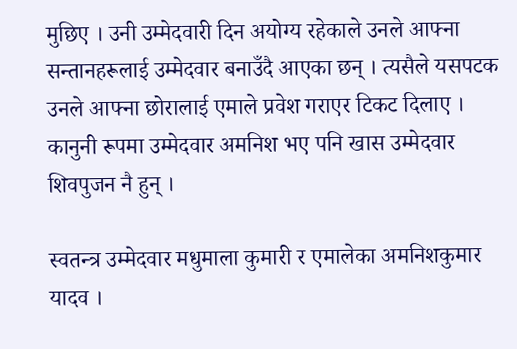मुछिए । उनी उम्मेदवारी दिन अयोग्य रहेकाले उनले आफ्ना सन्तानहरूलाई उम्मेदवार बनाउँदै आएका छन् । त्यसैले यसपटक उनले आफ्ना छोरालाई एमाले प्रवेश गराएर टिकट दिलाए । कानुनी रूपमा उम्मेदवार अमनिश भए पनि खास उम्मेदवार शिवपुजन नै हुन् ।

स्वतन्त्र उम्मेदवार मधुमाला कुमारी र एमालेका अमनिशकुमार यादव ।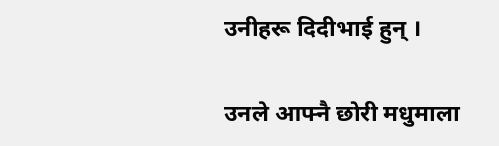उनीहरू दिदीभाई हुन् ।

उनले आफ्नै छोरी मधुमाला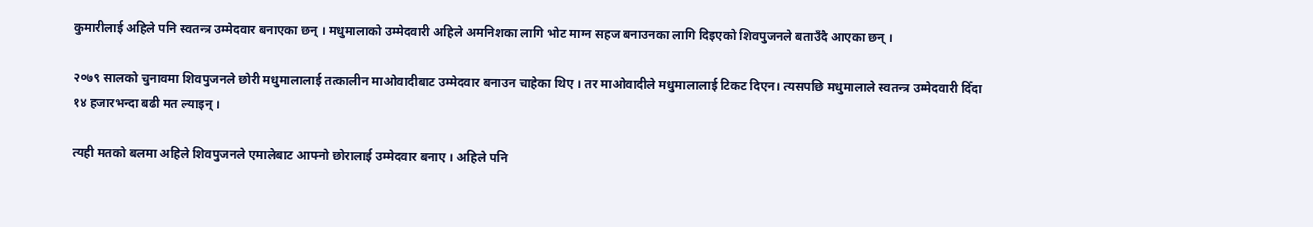कुमारीलाई अहिले पनि स्वतन्त्र उम्मेदवार बनाएका छन् । मधुमालाको उम्मेदवारी अहिले अमनिशका लागि भोट माग्न सहज बनाउनका लागि दिइएको शिवपुजनले बताउँदै आएका छन् ।

२०७९ सालको चुनावमा शिवपुजनले छोरी मधुमालालाई तत्कालीन माओवादीबाट उम्मेदवार बनाउन चाहेका थिए । तर माओवादीले मधुमालालाई टिकट दिएन। त्यसपछि मधुमालाले स्वतन्त्र उम्मेदवारी दिँदा १४ हजारभन्दा बढी मत ल्याइन् ।

त्यही मतको बलमा अहिले शिवपुजनले एमालेबाट आफ्नो छोरालाई उम्मेदवार बनाए । अहिले पनि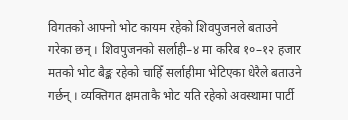विगतको आफ्नो भोट कायम रहेको शिवपुजनले बताउने गरेका छन् । शिवपुजनको सर्लाही–४ मा करिब १०–१२ हजार मतको भोट बैङ्क रहेको चाहिँ सर्लाहीमा भेटिएका धेरैले बताउने गर्छन् । व्यक्तिगत क्षमताकै भोट यति रहेको अवस्थामा पार्टी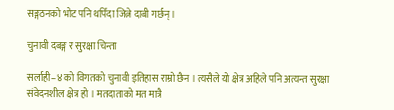सङ्गठनको भोट पनि थपिँदा जित्ने दाबी गर्छन् ।

चुनावी दबङ्ग र सुरक्षा चिन्ता

सर्लाही–४ को विगतको चुनावी इतिहास राम्रो छैन । त्यसैले यो क्षेत्र अहिले पनि अत्यन्त सुरक्षा संवेदनशील क्षेत्र हो । मतदाताको मत मात्रै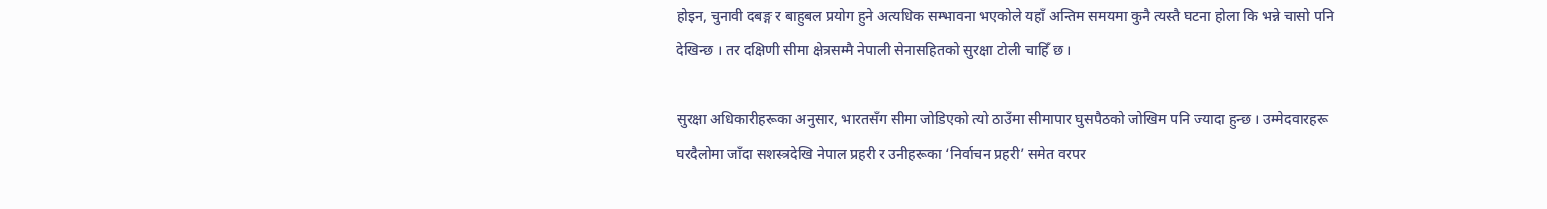होइन, चुनावी दबङ्ग र बाहुबल प्रयोग हुने अत्यधिक सम्भावना भएकोले यहाँ अन्तिम समयमा कुनै त्यस्तै घटना होला कि भन्ने चासो पनि देखिन्छ । तर दक्षिणी सीमा क्षेत्रसम्मै नेपाली सेनासहितको सुरक्षा टोली चाहिँ छ ।

सुरक्षा अधिकारीहरूका अनुसार, भारतसँग सीमा जोडिएको त्यो ठाउँमा सीमापार घुसपैठको जोखिम पनि ज्यादा हुन्छ । उम्मेदवारहरू घरदैलोमा जाँदा सशस्त्रदेखि नेपाल प्रहरी र उनीहरूका ‘निर्वाचन प्रहरी’ समेत वरपर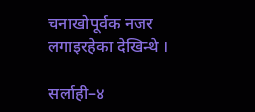चनाखोपूर्वक नजर लगाइरहेका देखिन्थे ।

सर्लाही–४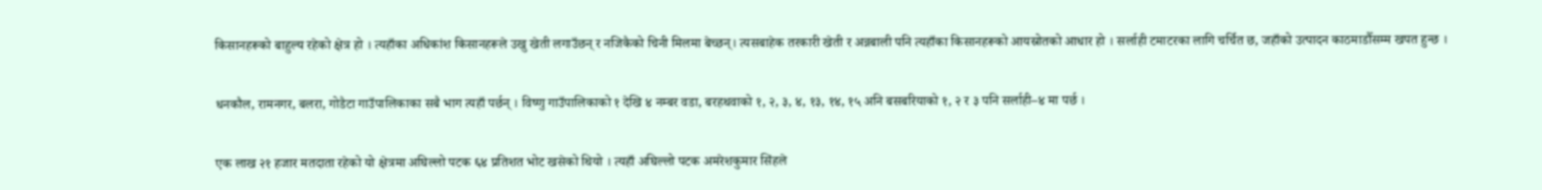किसानहरूको बाहुल्य रहेको क्षेत्र हो । त्यहाँका अधिकांश किसानहरूले उखु खेती लगाउँछन् र नजिकैको चिनी मिलमा बेच्छन्। त्यसबाहेक तरकारी खेती र अन्नबाली पनि त्यहाँका किसानहरूको आयस्रोतको आधार हो । सर्लाही टमाटरका लागि चर्चित छ, जहाँको उत्पादन काठमाडौँसम्म खपत हुन्छ ।

धनकौल, रामनगर, बलरा, गोडैटा गाउँपालिकाका सबै भाग त्यहाँ पर्छन् । विष्णु गाउँपालिकाको १ देखि ४ नम्बर वडा, बरहथवाको १, २, ३, ४, १३, १४, १५ अनि बसबरियाको १, २ र ३ पनि सर्लाही–४ मा पर्छ ।

एक लाख २१ हजार मतदाता रहेको यो क्षेत्रमा अघिल्लो पटक ६४ प्रतिशत भोट खसेको थियो । त्यहाँ अघिल्लो पटक अमरेशकुमार सिंहले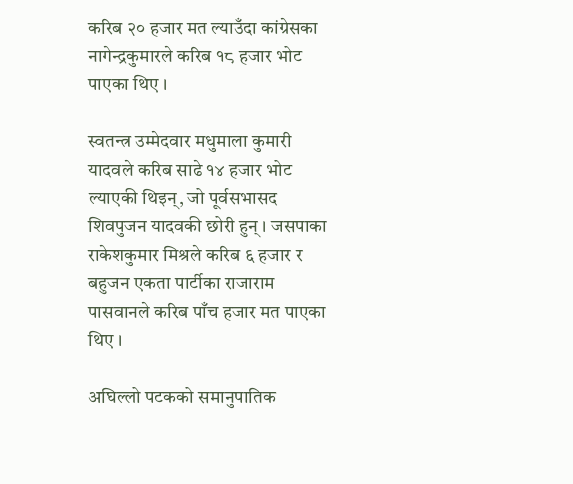करिब २० हजार मत ल्याउँदा कांग्रेसका नागेन्द्रकुमारले करिब १८ हजार भोट पाएका थिए ।

स्वतन्त्र उम्मेदवार मधुमाला कुमारी यादवले करिब साढे १४ हजार भोट ल्याएकी थिइन्, जो पूर्वसभासद शिवपुजन यादवकी छोरी हुन् । जसपाका राकेशकुमार मिश्रले करिब ६ हजार र बहुजन एकता पार्टीका राजाराम पासवानले करिब पाँच हजार मत पाएका थिए ।

अघिल्लो पटकको समानुपातिक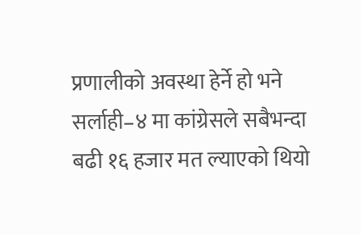प्रणालीको अवस्था हेर्ने हो भने सर्लाही–४ मा कांग्रेसले सबैभन्दा बढी १६ हजार मत ल्याएको थियो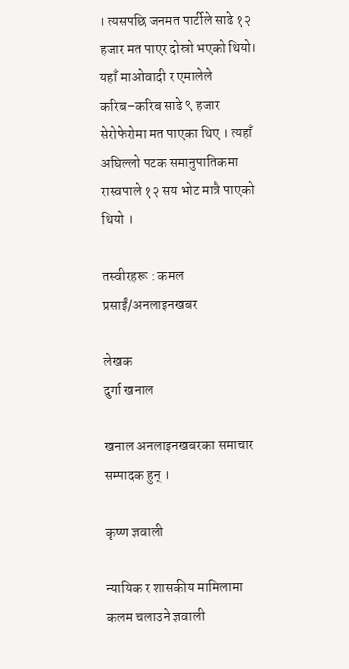। त्यसपछि जनमत पार्टीले साढे १२ हजार मत पाएर दोस्रो भएको थियो। यहाँ माओवादी र एमालेले करिब–करिब साढे ९ हजार सेरोफेरोमा मत पाएका थिए । त्यहाँ अघिल्लो पटक समानुपातिकमा रास्वपाले १२ सय भोट मात्रै पाएको थियो ।

तस्वीरहरू : कमल प्रसाईं/अनलाइनखबर

लेखक
दुर्गा खनाल

खनाल अनलाइनखबरका समाचार सम्पादक हुन् ।

कृष्ण ज्ञवाली

न्यायिक र शासकीय मामिलामा कलम चलाउने ज्ञवाली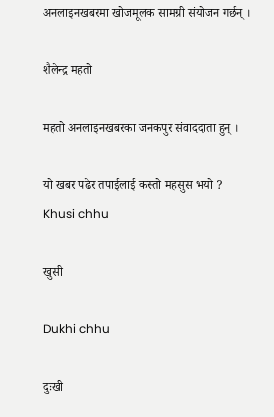अनलाइनखबरमा खोजमूलक सामग्री संयोजन गर्छन् ।

शैलेन्द्र महतो

महतो अनलाइनखबरका जनकपुर संवाददाता हुन् ।

यो खबर पढेर तपाईलाई कस्तो महसुस भयो ?
Khusi chhu

खुसी

Dukhi chhu

दुःखी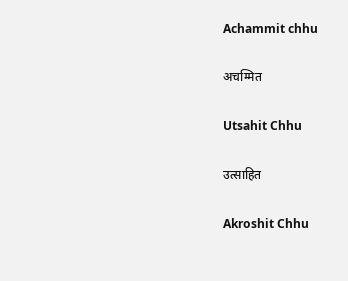Achammit chhu

अचम्मित

Utsahit Chhu

उत्साहित

Akroshit Chhu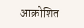आक्रोशित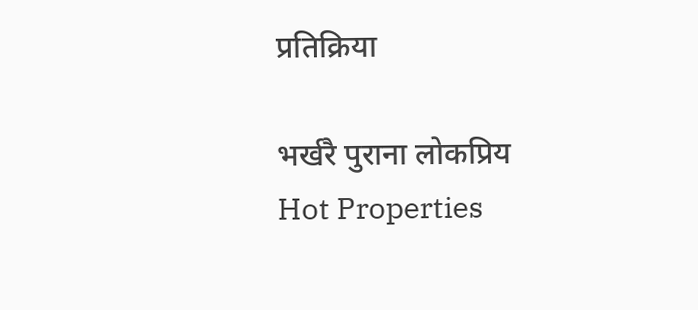प्रतिक्रिया

भर्खरै पुराना लोकप्रिय
Hot Properties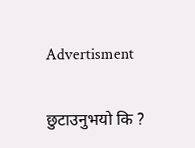Advertisment

छुटाउनुभयो कि ?